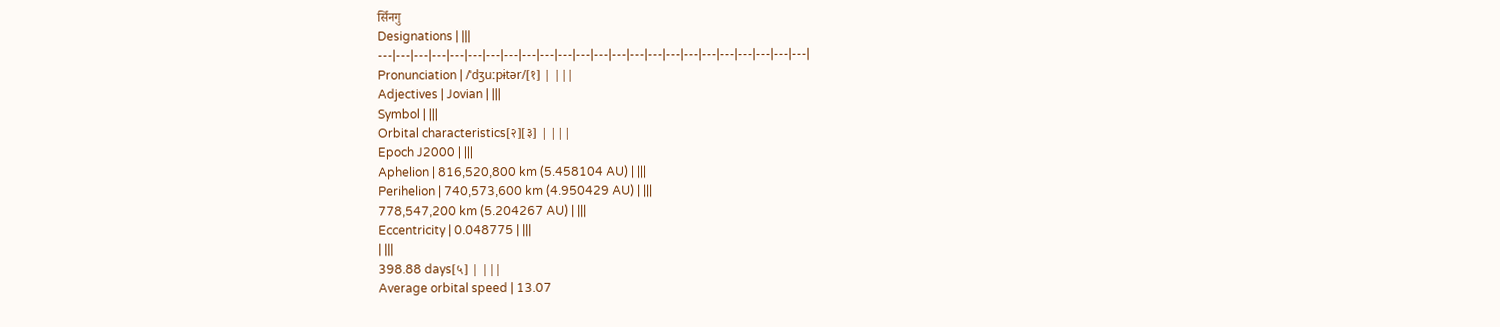सिँनगु
Designations | |||
---|---|---|---|---|---|---|---|---|---|---|---|---|---|---|---|---|---|---|---|---|---|---|---|
Pronunciation | /ˈdʒuːpɨtər/[१] | |||
Adjectives | Jovian | |||
Symbol | |||
Orbital characteristics[२][३] | |||
Epoch J2000 | |||
Aphelion | 816,520,800 km (5.458104 AU) | |||
Perihelion | 740,573,600 km (4.950429 AU) | |||
778,547,200 km (5.204267 AU) | |||
Eccentricity | 0.048775 | |||
| |||
398.88 days[५] | |||
Average orbital speed | 13.07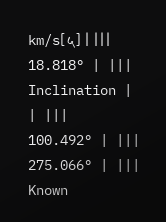km/s[५] | |||
18.818° | |||
Inclination |
| |||
100.492° | |||
275.066° | |||
Known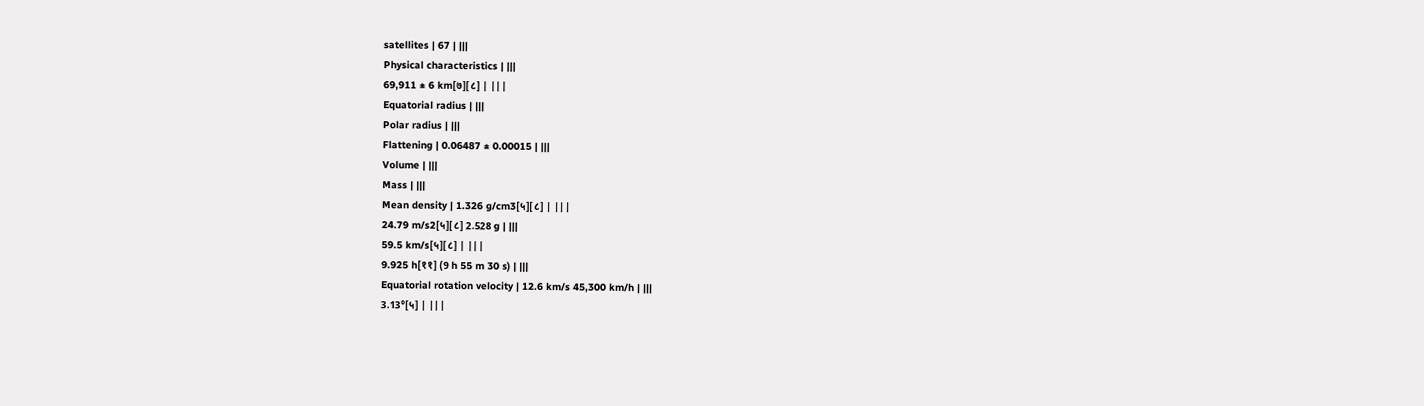satellites | 67 | |||
Physical characteristics | |||
69,911 ± 6 km[७][८] | |||
Equatorial radius | |||
Polar radius | |||
Flattening | 0.06487 ± 0.00015 | |||
Volume | |||
Mass | |||
Mean density | 1.326 g/cm3[५][८] | |||
24.79 m/s2[५][८] 2.528 g | |||
59.5 km/s[५][८] | |||
9.925 h[११] (9 h 55 m 30 s) | |||
Equatorial rotation velocity | 12.6 km/s 45,300 km/h | |||
3.13°[५] | |||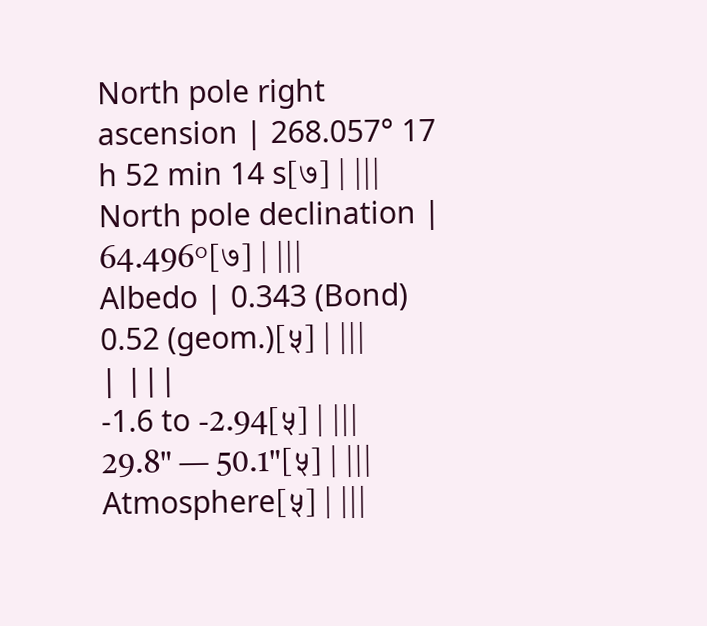North pole right ascension | 268.057° 17 h 52 min 14 s[७] | |||
North pole declination | 64.496°[७] | |||
Albedo | 0.343 (Bond) 0.52 (geom.)[५] | |||
| |||
-1.6 to -2.94[५] | |||
29.8" — 50.1"[५] | |||
Atmosphere[५] | |||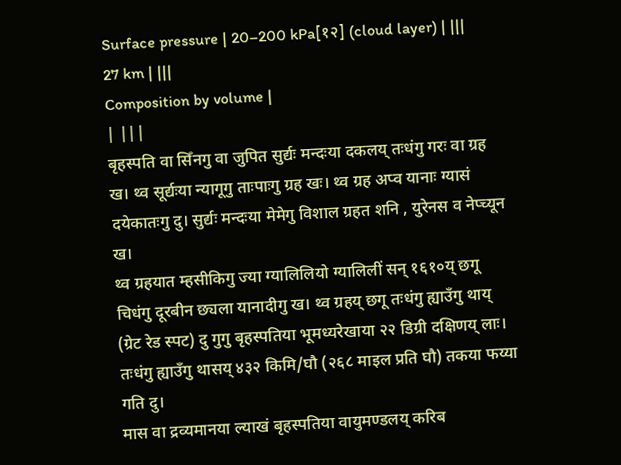Surface pressure | 20–200 kPa[१२] (cloud layer) | |||
27 km | |||
Composition by volume |
| |||
बृहस्पति वा सिँनगु वा जुपित सुर्द्यः मन्दःया दकलय् तःधंगु गरः वा ग्रह ख। थ्व सूर्द्यःया न्यागूगु ताःपाःगु ग्रह खः। थ्व ग्रह अप्व यानाः ग्यासं दयेकातःगु दु। सुर्द्यः मन्दःया मेमेगु विशाल ग्रहत शनि , युरेनस व नेप्च्यून ख।
थ्व ग्रहयात म्हसीकिगु ज्या ग्यालिलियो ग्यालिलीं सन् १६१०य् छगू चिधंगु दूरबीन छ्यला यानादीगु ख। थ्व ग्रहय् छगू तःधंगु ह्याउँगु थाय् (ग्रेट रेड स्पट) दु गुगु बृहस्पतिया भूमध्यरेखाया २२ डिग्री दक्षिणय् लाः। तःधंगु ह्याउँगु थासय् ४३२ किमि/घौ (२६८ माइल प्रति घौ) तकया फय्या गति दु।
मास वा द्रव्यमानया ल्याखं बृहस्पतिया वायुमण्डलय् करिब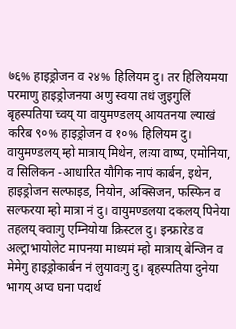७६% हाइड्रोजन व २४% हिलियम दु। तर हिलियमया परमाणु हाइड्रोजनया अणु स्वया तधं जुइगुलिं बृहस्पतिया च्वय् या वायुमण्डलय् आयतनया ल्याखं करिब ९०% हाइड्रोजन व १०% हिलियम दु। वायुमण्डलय् म्हो मात्राय् मिथेन, लःया वाष्प, एमोनिया, व सिलिकन -आधारित यौगिक नापं कार्बन, इथेन, हाइड्रोजन सल्फाइड, नियोन, अक्सिजन, फस्फिन व सल्फरया म्हो मात्रा नं दु। वायुमण्डलया दकलय् पिनेया तहलय् क्वाःगु एम्नियोया क्रिस्टल दु। इन्फ्रारेड व अल्ट्राभायोलेट मापनया माध्यमं म्हो मात्राय् बेन्जिन व मेमेगु हाइड्रोकार्बन नं लुयावःगु दु। बृहस्पतिया दुनेया भागय् अप्व घना पदार्थ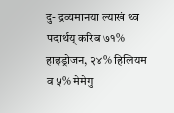दु- द्रव्यमानया ल्याखं थ्व पदार्थय् करिब ७१% हाइड्रोजन, २४% हिलियम व ५% मेमेगु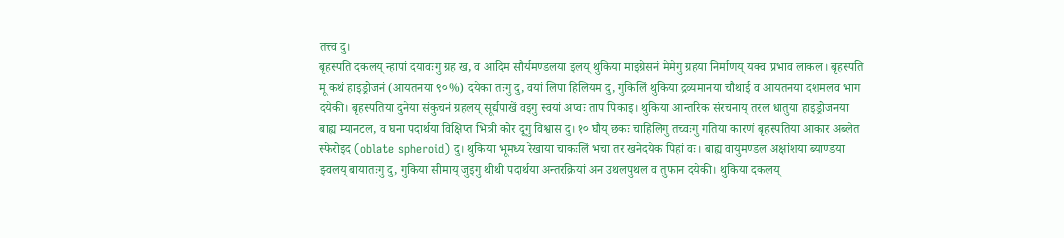तत्त्व दु।
बृहस्पति दकलय् न्हापां दयावःगु ग्रह ख, व आदिम सौर्यमण्डलया इलय् थुकिया माइग्रेसनं मेमेगु ग्रहया निर्माणय् यक्व प्रभाव लाकल। बृहस्पति मू कथं हाइड्रोजनं (आयतनया ९०%) दयेका तःगु दु, वयां लिपा हिलियम दु, गुकिलिं थुकिया द्रव्यमानया चौथाई व आयतनया दशमलव भाग दयेकी। बृहस्पतिया दुनेया संकुचनं ग्रहलय् सूर्द्यपाखें वइगु स्वयां अप्वः ताप पिकाइ। थुकिया आन्तरिक संरचनाय् तरल धातुया हाइड्रोजनया बाह्य म्यानटल, व घना पदार्थया विक्षिप्त भित्री कोर दूगु विश्वास दु। १० घौय् छकः चाहिलिगु तच्वःगु गतिया कारणं बृहस्पतिया आकार अब्लेत स्फेरोइद (oblate spheroid) दु। थुकिया भूमध्य रेखाया चाकःलिं भचा तर खनेदयेक पिहां वः। बाह्य वायुमण्डल अक्षांशया ब्याण्डया झ्वलय् बायातःगु दु, गुकिया सीमाय् जुइगु थीथी पदार्थया अन्तरक्रियां अन उथलपुथल व तुफान दयेकी। थुकिया दकलय्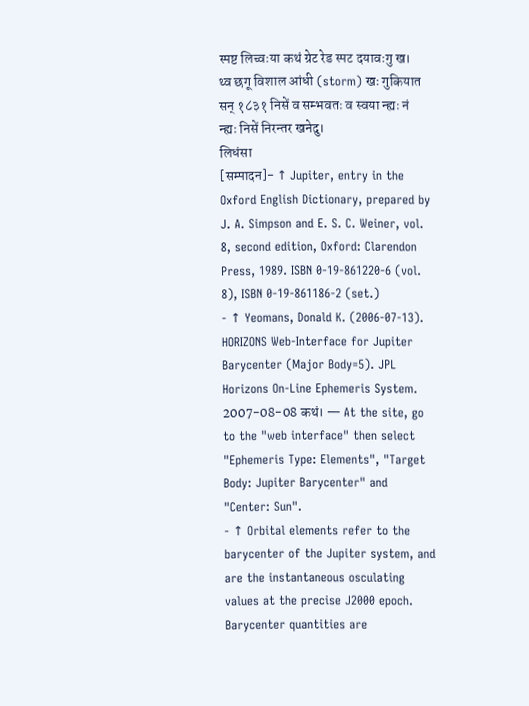स्पष्ट लिच्वःया कथं ग्रेट रेड स्पट दयावःगु ख। थ्व छगू विशाल आंधी (storm) खः गुकियात सन् १८३१ निसें व सम्भवतः व स्वया न्ह्यः नं न्ह्यः निसें निरन्तर खनेदु।
लिधंसा
[सम्पादन]- ↑ Jupiter, entry in the Oxford English Dictionary, prepared by J. A. Simpson and E. S. C. Weiner, vol. 8, second edition, Oxford: Clarendon Press, 1989. ISBN 0-19-861220-6 (vol. 8), ISBN 0-19-861186-2 (set.)
- ↑ Yeomans, Donald K. (2006-07-13). HORIZONS Web-Interface for Jupiter Barycenter (Major Body=5). JPL Horizons On-Line Ephemeris System. 2007-08-08 कथं। — At the site, go to the "web interface" then select "Ephemeris Type: Elements", "Target Body: Jupiter Barycenter" and "Center: Sun".
- ↑ Orbital elements refer to the barycenter of the Jupiter system, and are the instantaneous osculating values at the precise J2000 epoch. Barycenter quantities are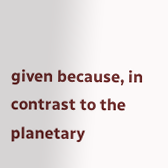given because, in contrast to the planetary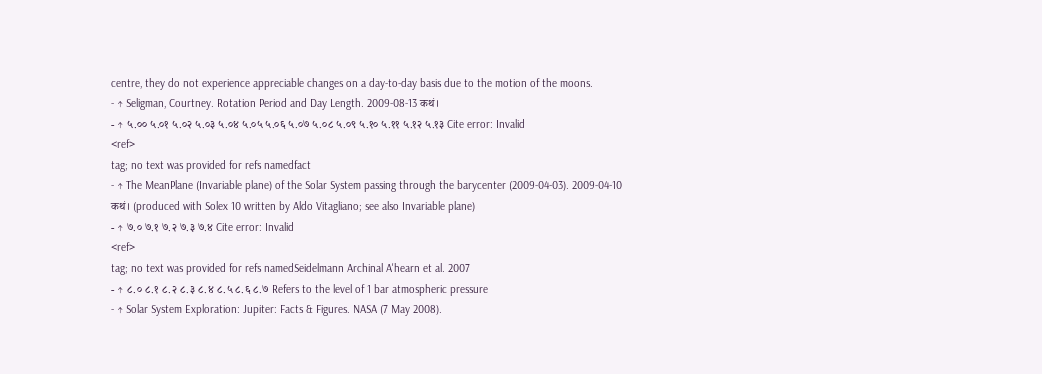centre, they do not experience appreciable changes on a day-to-day basis due to the motion of the moons.
- ↑ Seligman, Courtney. Rotation Period and Day Length. 2009-08-13 कथं।
- ↑ ५.०० ५.०१ ५.०२ ५.०३ ५.०४ ५.०५ ५.०६ ५.०७ ५.०८ ५.०९ ५.१० ५.११ ५.१२ ५.१३ Cite error: Invalid
<ref>
tag; no text was provided for refs namedfact
- ↑ The MeanPlane (Invariable plane) of the Solar System passing through the barycenter (2009-04-03). 2009-04-10 कथं। (produced with Solex 10 written by Aldo Vitagliano; see also Invariable plane)
- ↑ ७.० ७.१ ७.२ ७.३ ७.४ Cite error: Invalid
<ref>
tag; no text was provided for refs namedSeidelmann Archinal A'hearn et al. 2007
- ↑ ८.० ८.१ ८.२ ८.३ ८.४ ८.५ ८.६ ८.७ Refers to the level of 1 bar atmospheric pressure
- ↑ Solar System Exploration: Jupiter: Facts & Figures. NASA (7 May 2008).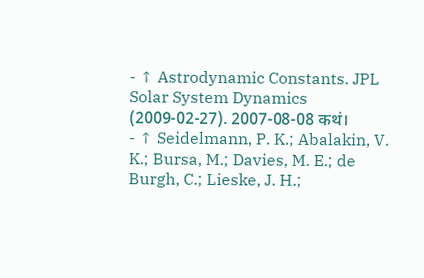- ↑ Astrodynamic Constants. JPL Solar System Dynamics (2009-02-27). 2007-08-08 कथं।
- ↑ Seidelmann, P. K.; Abalakin, V. K.; Bursa, M.; Davies, M. E.; de Burgh, C.; Lieske, J. H.;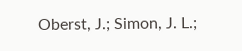Oberst, J.; Simon, J. L.;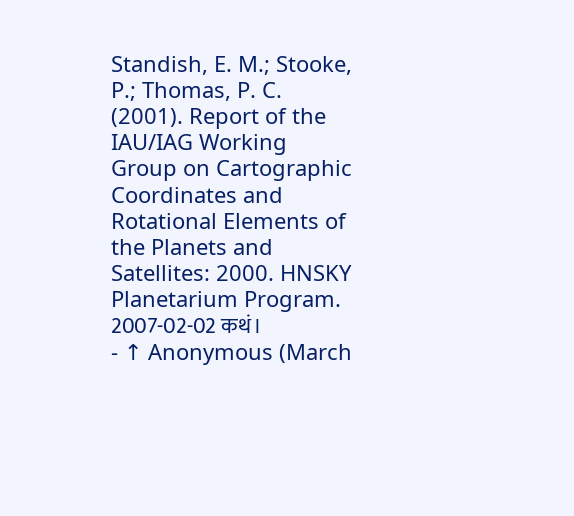Standish, E. M.; Stooke, P.; Thomas, P. C. (2001). Report of the IAU/IAG Working Group on Cartographic Coordinates and Rotational Elements of the Planets and Satellites: 2000. HNSKY Planetarium Program. 2007-02-02 कथं।
- ↑ Anonymous (March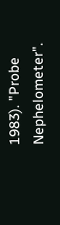1983). "Probe Nephelometer".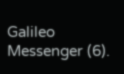Galileo Messenger (6).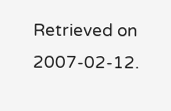Retrieved on 2007-02-12.